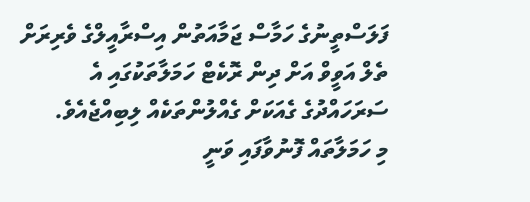ފަލަސްތީނުގެ ހަމާސް ޖަމާއަތުން އިސްރާއީލްގެ ވެރިރަށް ތެލް އަވީވް އަށް ދިން ރޮކެޓް ހަމަލާތަކުގައި އެ ސަރަހައްދުގެ ގެއަކަށް ގެއްލުންތަކެއް ލިބިއްޖެއެވެ.
މި ހަމަލާތައް ފޮނުވާފައި ވަނީ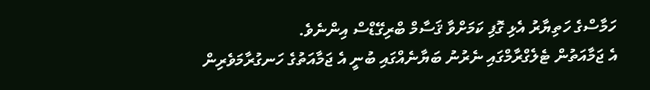ހަމާސްގެ ހަތިޔާރު އެޅި ގޮފި ކަމަށްވާ ޤަސާމް ބްރިގޭޑްސް އިންނެވެ.
އެ ޖަމާއަތުން ޓެލެގްރާމްގައި ނެރުނު ބަޔާނެއްގައި ބުނީ އެ ޖަމާއަތުގެ ހަނގުރާމަވެރިން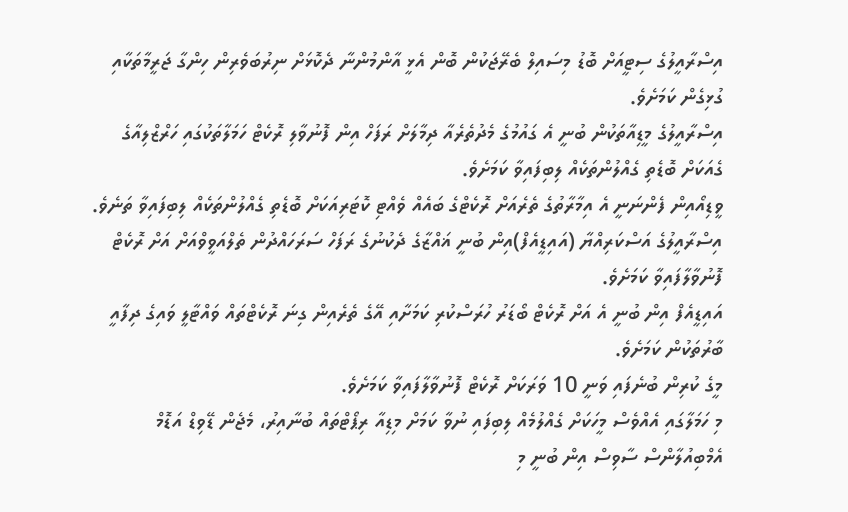އިސްރާއީލުގެ ސިޓީއަށް ބޮޑު މިސައިލް ބެރޭޖަކުން ބޮން އެޅީ އާންމުންނާ ދެކޮޅަށް ނިރުބަވެރިން ހިންގާ ޖަރީމާތަކާއި ގުޅިގެން ކަމަށެވެ.
އިސްރާއީލުގެ މީޑިއާތަކުން ބުނީ އެ ގައުމުގެ މެދުތެރެއާ ދިމާލަށް ރަފަހް އިން ފޮނުވާލި ރޮކެޓް ހަމަލާތަކުގައި ހަރްޒްލިއާގެ ގެއަކަށް ބޮޑެތި ގެއްލުންތަކެއް ލިބިފައިވާ ކަމަށެވެ.
ވީޑިއޯއިން ފެންނަނީ އެ އިމާރާތުގެ ތެރެއަށް ރޮކެޓްގެ ބައެއް ވެއްޓި ކޮޓަރިއަކަށް ބޮޑެތި ގެއްލުންތަކެއް ލިބިފައިވާ ތަނެވެ.
އިސްރާއީލުގެ އަސްކަރިއްޔާ (އައިޑީއެފް)އިން ބުނީ ޣައްޒާގެ ދެކުނުގެ ރަފަހް ސަރަހައްދުން ތެލްއަވީވްއަށް އަށް ރޮކެޓް ފޮނުވާލާފައިވާ ކަމަށެވެ.
އައިޑީއެފް އިން ބުނީ އެ އަށް ރޮކެޓް ބޯޑަރު ހުރަސްކުރި ކަމަށާއި އޭގެ ތެރެއިން ގިނަ ރޮކެޓްތައް ވައްޓާލީ ވައިގެ ދިފާއީ ބާރުތަކުން ކަމަށެވެ.
މީގެ ކުރިން ބުނެފައި ވަނީ 10 ވަރަކަށް ރޮކެޓް ފޮނުވާލާފައިވާ ކަމަށެވެ.
މި ހަމަލާގައި އެއްވެސް މީހަކަށް ގެއްލުމެއް ލިބިފައި ނުވާ ކަމަށް މިޑިއާ ރިޕޯޓްތައް ބުނާއިރު، މެޖެން ޑޭވިޑް އަޑޮމް އެމްބިއުލާންސް ސާވިސް އިން ބުނީ މި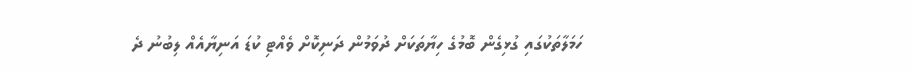ހަމަލާތަކުގައި ގުޅިގެން ބޮމުގެ ހިޔާތަކަށް ދުވަމުން ދަނިކޮށް ވެއްޓި ކުޑަ އަނިޔާއެއް ލިބުނު ދެ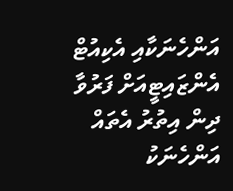އަންހެނަކާއި އެކިއުޓް އެންޒައިޓީއަށް ފަރުވާ ދިން އިތުރު އެތައް އަންހެނަކު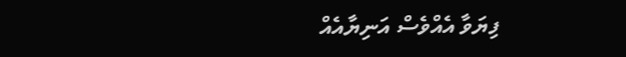ފިޔަވާ އެއްވެސް އަނިޔާއެއް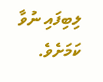ލިބިފައި ނުވާ ކަމަށެވެ.